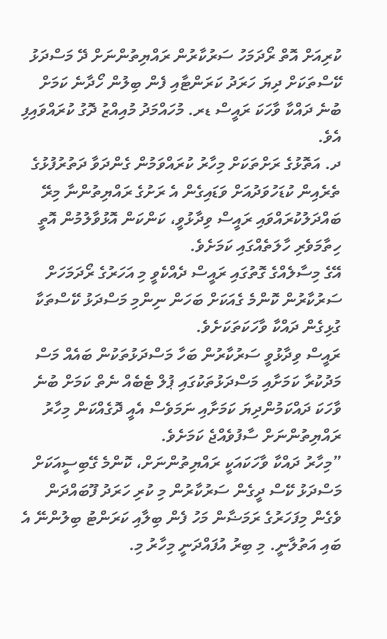ކުރިއަށް އޮތް ރޯދަމަހު ސަރުކާރުން ރައްޔިތުންނަށް ދޭ މަސްދަޅު ކޭސްތަކަށް ދިޔަ ހަރަދު ކަރަންޓާއި ފެން ބިލުން ހޯދާނެ ކަމަށް ބުނެ ދައްކާ ވާހަކަ ރައީސް ޑރ. މުހައްމަދު މުއިއްޒު ދޮގު ކުރައްވައިފި އެވެ.
ދ. އަތޮޅުގެ ރަށްތަކަށް މިހާރު ކުރައްވަމުން ގެންދަވާ ދަތުރުފުޅުގެ ތެރެއިން ކުޑަހުވަދުއަށް ވަޑައިގެން އެ ރަށުގެ ރައްޔިތުންނާ މިރޭ ބައްދަލުކުރައްވައި ރައީސް ވިދާޅުވީ، ކަންކަން އޮޅުވާލުމުން އޮތީ ހިތާމަވެރި ހާލަތެއްގައި ކަމަށެވެ.
އޭގެ މިސާލެއްގެ ގޮތުގައި ރައީސް ދެއްކެވީ މި އަހަރުގެ ރޯދަމަހަށް ސަރުކާރުން ކޮންމެ ގެއަކަށް ބަހަން ނިންމި މަސްދަޅު ކޭސްތަކާ ގުޅިގެން ދައްކާ ވާހަކަތަކަށެވެ.
ރައީސް ވިދާޅުވީ ސަރުކާރުން ބަހާ މަސްދަޅުތަކުން ބައެއް މަސް މަދުކުރާ ކަމަށާއި މަސްދަޅުތަކުގައި ޕުލް ޓެބެއް ނެތް ކަމަށް ބުނެ ވާހަކަ ދައްކަމުންދިޔަ ކަމަށާއި ނަމަވެސް އެއީ ދޮގެއްކަން މިހާރު ރައްޔިތުންނަށް ސާފުވެއްޖެ ކަމަށެވެ.
”މިހާރު ދައްކާ ވާހަކައަކީ ރައްޔިތުންނަށް، ކޮންމެ ގޭބިސީއަކަށް މަސްދަޅު ކޭސް ދީގެން ސަރުކާރުން މި ކުރި ހަރަދު ފޫބައްދަން ވެގެން މިފަހަރުގެ ރަމަޟާން މަހު ފެން ބިލާއި ކަރަންޓު ބިލުންނޭ އެ ބައި އަތުލާނީ. މި ބިރު އުފައްދަނީ މިހާރު މި.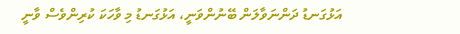އަޅުގަނޑު ދަންނަވާލަން ބޭނުންވަނީ، އަޅުގަނޑު މި ވާހަކަ ކުރިންވެސް ވާނީ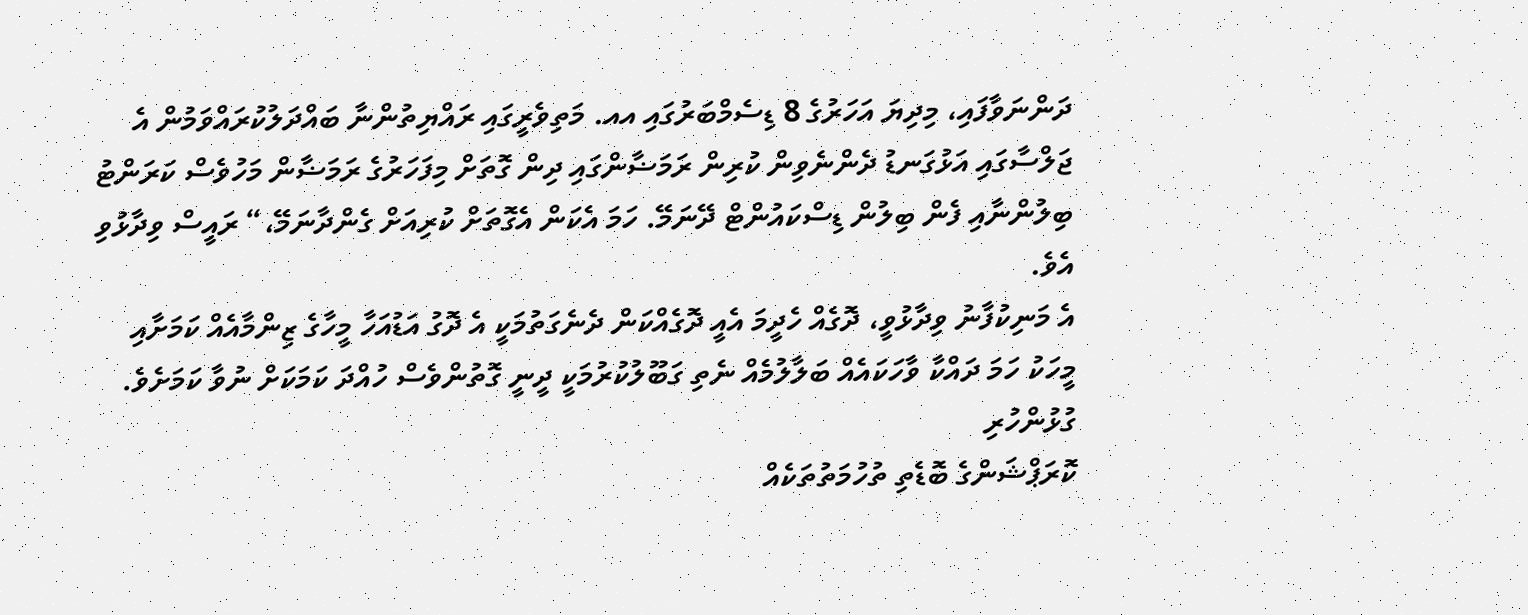ދަންނަވާފައި، މިދިޔަ އަހަރުގެ 8 ޑިސެމްބަރުގައި އއ. މަތިވެރީގައި ރައްޔިތުންނާ ބައްދަލުކުރައްވަމުން އެ ޖަލްސާގައި އަޅުގަނޑު ދެންނެވިން ކުރިން ރަމަޟާންގައި ދިން ގޮތަށް މިފަހަރުގެ ރަމަޟާން މަހުވެސް ކަރަންޓު ބިލުންނާއި ފެން ބިލުން ޑިސްކައުންޓް ދޭނަމޭ. ހަމަ އެކަން އެގޮތަށް ކުރިއަށް ގެންދާނަމޭ،“ ރައީސް ވިދާޅުވި އެވެ.
އެ މަނިކުފާނު ވިދާޅުވީ، ދޮގެއް ހެދީމަ އެއީ ދޮގެއްކަން ދެނެގަތުމަކީ އެ ދޮގު އަޑުއަހާ މީހާގެ ޒިންމާއެއް ކަމަށާއި މީހަކު ހަމަ ދައްކާ ވާހަކައެއް ބަލާލުމެއް ނެތި ގަބޫލުކުރުމަކީ ދީނީ ގޮތުންވެސް ހުއްދަ ކަމަކަށް ނުވާ ކަމަށެވެ.
ގުޅުންހުރި
ކޮރަޕްޝަންގެ ބޮޑެތި ތުހުމަތުތަކެއް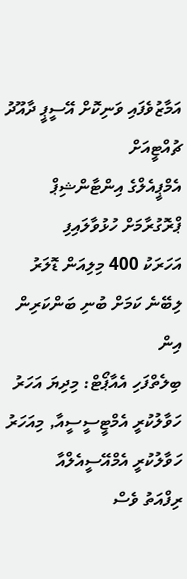އަމާޒުވެފައި ވަނިކޮށް އޭސީޕީ ދާއޫދު ޗުއްޓީއަށް
އެމްޕީއެލްގެ އިންޓާންޝިޕް ޕްރޮގުރާމަށް ހުޅުވާލައިފި
އަހަރަކު 400 މިލިއަން ޑޮލަރު ލިބޭނެ ކަމަށް ބުނި ބަންކަރިން އިން
ބިލެތްފަހި އެއާޕޯޓް: މިދިޔަ އަހަރު ހަވާލުކުރީ އެމްޓީސީސީއާ, މިއަހަރު ހަވާލުކުރީ އެމްއޭސީއެލްއާ
ރިފްއަތު ވެސް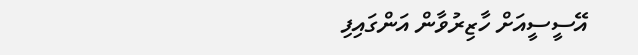އޭސީސީއަށް ހާޒިރުވާން އަންގައިފި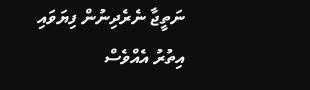ނަތީޖާ ނެރެދިނުން ފިޔަވައި އިތުރު އެއްވެސް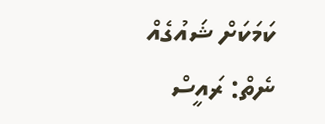ކަމަކަށް ޝައުގެއް ނެތް: ރައީސް